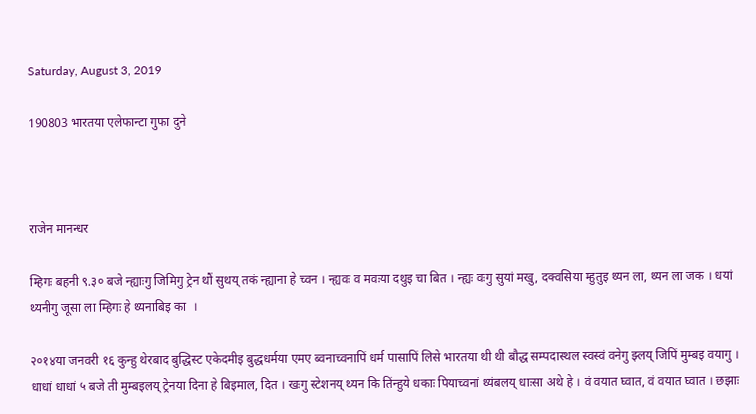Saturday, August 3, 2019

190803 भारतया एलेफान्टा गुफा दुने



राजेन मानन्धर

म्हिगः बहनी ९.३० बजे न्ह्याःगु जिमिगु ट्रेन थौं सुथय् तकं न्ह्याना हे च्वन । न्ह्यवः व मवःया दथुइ चा बित । न्ह्यः वःगु सुयां मखु, दक्वसिया म्हुतुइ थ्यन ला, थ्यन ला जक । धयां थ्यनीगु जूसा ला म्हिगः हे थ्यनाबिइ का  ।

२०१४या जनवरी १६ कुन्हु थेरबाद बुद्धिस्ट एकेदमीइ बुद्धधर्मया एमए ब्वनाच्वनापिं धर्म पासापिं लिसे भारतया थी थी बौद्ध सम्पदास्थल स्वस्वं वनेगु झ्लय् जिपिं मुम्बइ वयागु । धाधां धाधां ५ बजे ती मुम्बइलय् ट्रेनया दिना हे बिइमाल, दित । खःगु स्टेशनय् थ्यन कि तिंन्हुये धकाः पियाच्वनां थ्यंबलय् धाःसा अथे हे । वं वयात घ्वात, वं वयात घ्वात । छझाः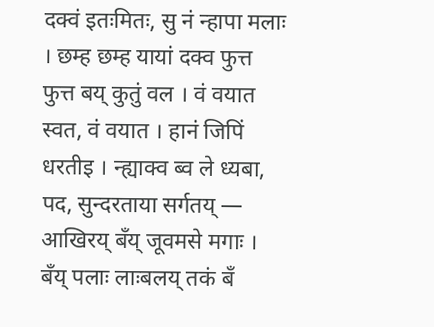दक्वं इतःमितः, सु नं न्हापा मलाः । छम्ह छम्ह यायां दक्व फुत्त फुत्त बय् कुतुं वल । वं वयात स्वत, वं वयात । हानं जिपिं धरतीइ । न्ह्याक्व ब्व ले ध्यबा, पद, सुन्दरताया सर्गतय् — आखिरय् बँय् जूवमसे मगाः । बँय् पलाः लाःबलय् तकं बँ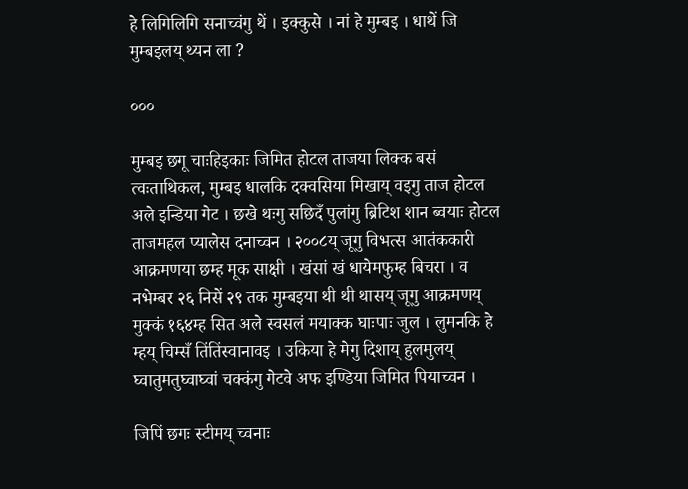हे लिगिलिगि सनाच्वंगु थें । इक्कुसे । नां हे मुम्बइ । धाथें जि मुम्बइलय् थ्यन ला ?

०००

मुम्बइ छगू चाःहिइकाः जिमित होटल ताजया लिक्क बसं त्वःताथिकल, मुम्बइ धालकि दक्वसिया मिखाय् वइगु ताज होटल अले इन्डिया गेट । छखे थःगु सछिदँ पुलांगु ब्रिटिश शान ब्वयाः होटल ताजमहल प्यालेस दनाच्वन । २००८य् जूगु विभत्स आतंककारी आक्रमणया छम्ह मूक साक्षी । खंसां खं धायेमफुम्ह बिचरा । व नभेम्बर २६ निसें २९ तक मुम्बइया थी थी थासय् जूगु आक्रमणय् मुक्कं १६४म्ह सित अले स्वसलं मयाक्क घाःपाः जुल । लुमनकि हे म्हय् चिम्सँ तिंतिंस्वानावइ । उकिया हे मेगु दिशाय् हुलमुलय् घ्वातुमतुघ्वाघ्वां चक्कंगु गेटवे अफ इण्डिया जिमित पियाच्वन ।

जिपिं छगः स्टीमय् च्वनाः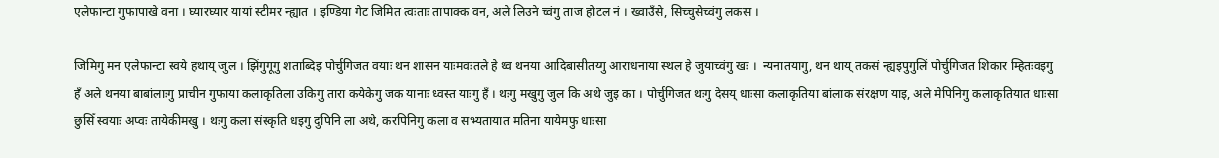एलेफान्टा गुफापाखे वना । घ्यारघ्यार यायां स्टीमर न्ह्यात । इण्डिया गेट जिमित त्वःताः तापाक्क वन, अले लिउने च्वंगु ताज होटल नं । ख्वाउँसे, सिच्चुसेच्वंगु लकस ।

जिमिगु मन एलेफान्टा स्वये हथाय् जुल । झिंगुगूगु शताब्दिइ पोर्चुगिजत वयाः थन शासन याःमवःतले हे थ्व थनया आदिबासीतय्गु आराधनाया स्थल हे जुयाच्वंगु खः ।  न्यनातयागु, थन थाय् तकसं न्ह्यइपुगुलिं पोर्चुगिजत शिकार म्हितःवइगु हँ अले थनया बाबांलाःगु प्राचीन गुफाया कलाकृतिला उकिगु तारा कयेकेगु जक यानाः ध्वस्त याःगु हँ । थःगु मखुगु जुल कि अथे जुइ का । पोर्चुगिजत थःगु देसय् धाःसा कलाकृतिया बांलाक संरक्षण याइ, अले मेपिनिगु कलाकृतियात धाःसा छुसिँ स्वयाः अप्वः तायेकीमखु । थःगु कला संस्कृति धइगु दुपिनि ला अथे, करपिनिगु कला व सभ्यतायात मतिना यायेमफु धाःसा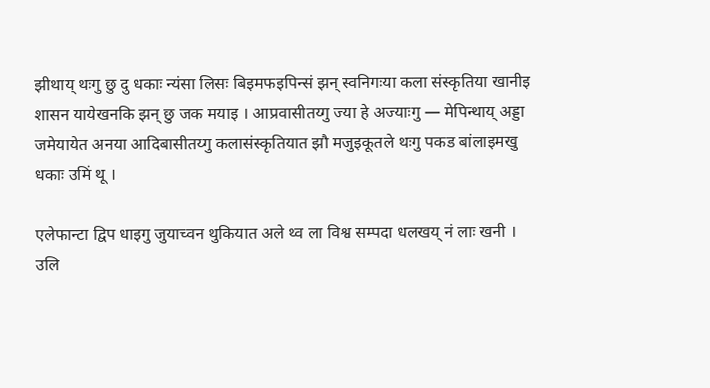झीथाय् थःगु छु दु धकाः न्यंसा लिसः बिइमफइपिन्सं झन् स्वनिगःया कला संस्कृतिया खानीइ शासन यायेखनकि झन् छु जक मयाइ । आप्रवासीतय्गु ज्या हे अज्याःगु — मेपिन्थाय् अड्डा जमेयायेत अनया आदिबासीतय्गु कलासंस्कृतियात झौ मजुइकूतले थःगु पकड बांलाइमखु धकाः उमिं थू ।

एलेफान्टा द्विप धाइगु जुयाच्वन थुकियात अले थ्व ला विश्व सम्पदा धलखय् नं लाः खनी । उलि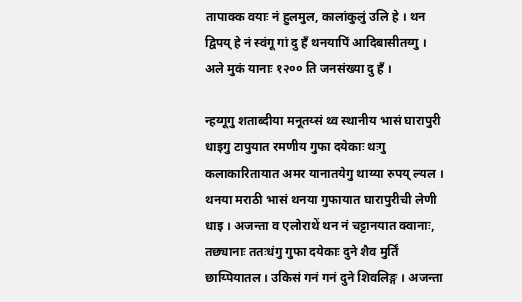तापाक्क वयाः नं हुलमुल, कालांकुलुं उलि हे । थन द्विपय् हे नं स्वंगू गां दु हँ थनयापिं आदिबासीतय्गु । अले मुकं यानाः १२०० ति जनसंख्या दु हँ ।

न्हय्गूगु शताब्दीया मनूतय्सं थ्व स्थानीय भासं घारापुरी धाइगु टापुयात रमणीय गुफा दयेकाः थःगु कलाकारितायात अमर यानातयेगु थाय्या रुपय् ल्यल । थनया मराठी भासं थनया गुफायात घारापुरीची लेणी धाइ । अजन्ता व एलोराथें थन नं चट्टानयात क्वानाः, तछ्यानाः ततःधंगु गुफा दयेकाः दुने शैव मुर्तिं छाय्पियातल । उकिसं गनं गनं दुने शिवलिङ्ग । अजन्ता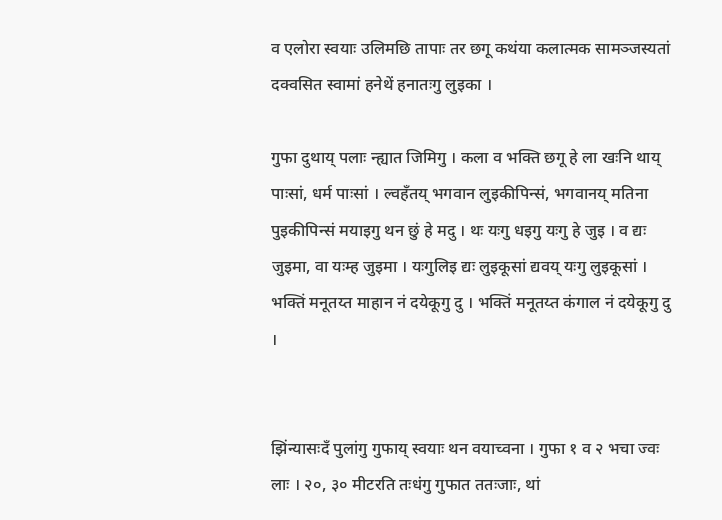व एलोरा स्वयाः उलिमछि तापाः तर छगू कथंया कलात्मक सामञ्जस्यतां दक्वसित स्वामां हनेथें हनातःगु लुइका ।

गुफा दुथाय् पलाः न्ह्यात जिमिगु । कला व भक्ति छगू हे ला खःनि थाय् पाःसां, धर्म पाःसां । ल्वहँतय् भगवान लुइकीपिन्सं, भगवानय् मतिना पुइकीपिन्सं मयाइगु थन छुं हे मदु । थः यःगु धइगु यःगु हे जुइ । व द्यः जुइमा, वा यःम्ह जुइमा । यःगुलिइ द्यः लुइकूसां द्यवय् यःगु लुइकूसां । भक्तिं मनूतय्त माहान नं दयेकूगु दु । भक्तिं मनूतय्त कंगाल नं दयेकूगु दु ।


झिंन्यासःदँ पुलांगु गुफाय् स्वयाः थन वयाच्वना । गुफा १ व २ भचा ज्वः लाः । २०, ३० मीटरति तःधंगु गुफात ततःजाः, थां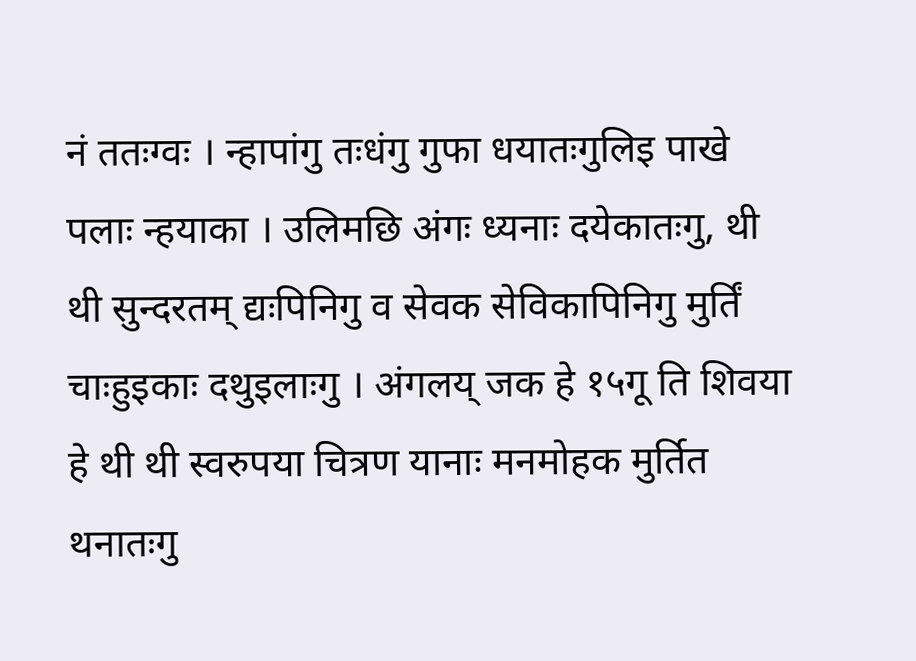नं ततःग्वः । न्हापांगु तःधंगु गुफा धयातःगुलिइ पाखे पलाः न्हयाका । उलिमछि अंगः ध्यनाः दयेकातःगु, थी थी सुन्दरतम् द्यःपिनिगु व सेवक सेविकापिनिगु मुर्तिं चाःहुइकाः दथुइलाःगु । अंगलय् जक हे १५गू ति शिवया हे थी थी स्वरुपया चित्रण यानाः मनमोहक मुर्तित थनातःगु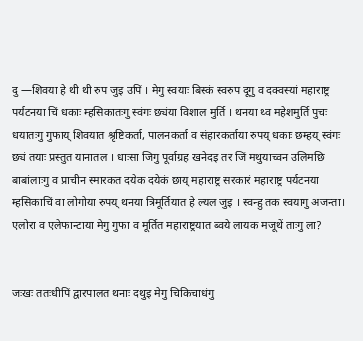दु —शिवया हे थी थी रुप जुइ उपिं । मेगु स्वयाः बिस्कं स्वरुप दूगु व दक्वस्यां महाराष्ट्र पर्यटनया चिं धकाः म्हसिकातःगु स्वंगः छ्यंया विशाल मुर्ति । थनया थ्व महेशमुर्ति पुचः धयातःगु गुफाय् शिवयात श्रृष्टिकर्ता, पालनकर्ता व संहारकर्ताया रुपय् धकाः छम्हय् स्वंगः छ्यं तयाः प्रस्तुत यानातल । धाःसा जिगु पूर्वाग्रह खनेदइ तर जिं मथुयाच्वन उलिमछि बाबांलाःगु व प्राचीन स्मारकत दयेक दयेकं छाय् महाराष्ट्र सरकारं महाराष्ट्र पर्यटनया म्हसिकाचिं वा लोगोया रुपय् थनया त्रिमूर्तियात हे ल्यल जुइ । स्वन्हु तक स्वयागु अजन्ता। एलोरा व एलेफान्टाया मेगु गुफा व मूर्तित महाराष्ट्रयात ब्वये लायक मजूथें ताःगु ला?


जःखः ततःधीपिं द्वारपालत थनाः दथुइ मेगु चिकिचाधंगु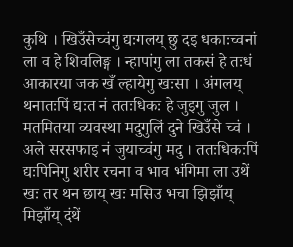कुथि । खिउँसेच्वंगु द्यःगलय् छु दइ धकाःच्वनां ला व हे शिवलिङ्ग । न्हापांगु ला तकसं हे तःधं आकारया जक खँ ल्हायेगु खःसा । अंगलय् थनातःपिं द्यःत नं ततःधिकः हे जुइगु जुल । मतमितया व्यवस्था मदुगुलिं दुने खिउँसे च्वं । अले सरसफाइ नं जुयाच्वंगु मदु । ततःधिकःपिं द्यःपिनिगु शरीर रचना व भाव भंगिमा ला उथें खः तर थन छाय् खः मसिउ भचा झिझाँय् मिझाँय् दंथें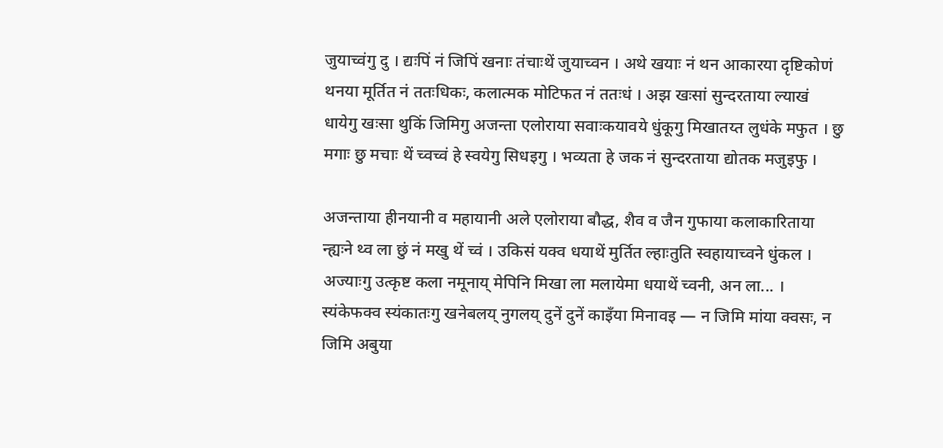जुयाच्वंगु दु । द्यःपिं नं जिपिं खनाः तंचाःथें जुयाच्वन । अथे खयाः नं थन आकारया दृष्टिकोणं थनया मूर्तित नं ततःधिकः, कलात्मक मोटिफत नं ततःधं । अझ खःसां सुन्दरताया ल्याखं धायेगु खःसा थुकिं जिमिगु अजन्ता एलोराया सवाःकयावये धुंकूगु मिखातय्त लुधंके मफुत । छु मगाः छु मचाः थें च्वच्वं हे स्वयेगु सिधइगु । भव्यता हे जक नं सुन्दरताया द्योतक मजुइफु ।

अजन्ताया हीनयानी व महायानी अले एलोराया बौद्ध, शैव व जैन गुफाया कलाकारिताया न्ह्यःने थ्व ला छुं नं मखु थें च्वं । उकिसं यक्व धयाथें मुर्तित ल्हाःतुति स्वहायाच्वने धुंकल । अज्याःगु उत्कृष्ट कला नमूनाय् मेपिनि मिखा ला मलायेमा धयाथें च्वनी, अन ला... । स्यंकेफक्व स्यंकातःगु खनेबलय् नुगलय् दुनें दुनें काइँया मिनावइ — न जिमि मांया क्वसः, न जिमि अबुया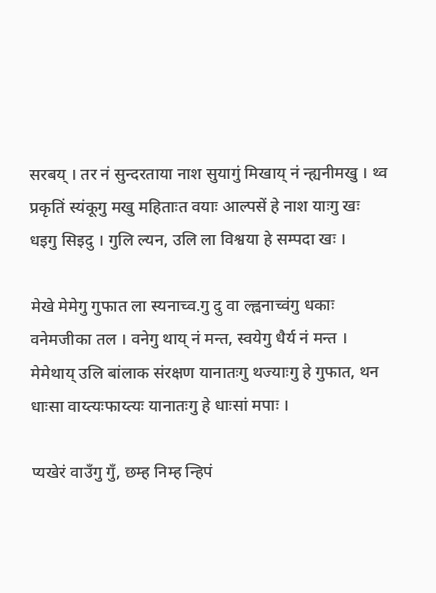सरबय् । तर नं सुन्दरताया नाश सुयागुं मिखाय् नं न्ह्यनीमखु । थ्व प्रकृतिं स्यंकूगु मखु महिताःत वयाः आल्पसें हे नाश याःगु खः धइगु सिइदु । गुलि ल्यन, उलि ला विश्वया हे सम्पदा खः ।

मेखे मेमेगु गुफात ला स्यनाच्व.गु दु वा ल्ह्वनाच्वंगु धकाः वनेमजीका तल । वनेगु थाय् नं मन्त, स्वयेगु धैर्य नं मन्त । मेमेथाय् उलि बांलाक संरक्षण यानातःगु थज्याःगु हे गुफात, थन धाःसा वाय्त्यःफाय्त्यः यानातःगु हे धाःसां मपाः ।

प्यखेरं वाउँगु गुँ, छम्ह निम्ह न्हिपं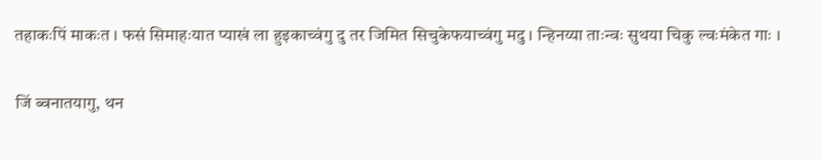तहाकःपिं माकःत । फसं सिमाहःयात प्याखं ला हुइकाच्वंगु दु तर जिमित सिचुकेफयाच्वंगु मदु । न्हिनय्या ताःन्वः सुथया चिकु ल्वःमंकेत गाः ।

जिं ब्वनातयागु, थन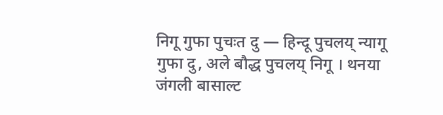निगू गुफा पुचःत दु — हिन्दू पुचलय् न्यागू गुफा दु, अले बौद्ध पुचलय् निगू । थनया जंगली बासाल्ट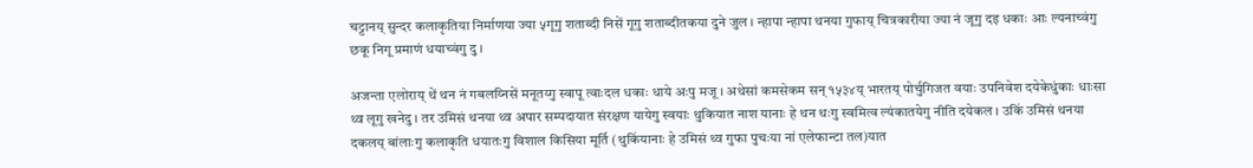चट्टानय् सुन्दर कलाकृतिया निर्माणया ज्या ५गूगु शताब्दी निसें गूगु शताब्दीतकया दुने जुल । न्हापा न्हापा थनया गुफाय् चित्रकारीया ज्या नं जूगु दइ धकाः आः ल्यनाच्वंगु छकू निगू प्रमाणं धयाच्वंगु दु ।

अजन्ता एलोराय् थें थन नं गबलय्निसें मनूतय्गु स्वापू त्वाःदल धकाः धाये अःपु मजू । अथेसां कमसेकम सन् १५३४य् भारतय् पोर्चुगिजत वयाः उपनिवेश दयेकेधुंकाः धाःसा थ्व लूगु खनेदु । तर उमिसं थनया थ्व अपार सम्पदायात संरक्षण यायेगु स्वयाः थुकियात नाश यानाः हे थन थःगु स्वमित्व ल्यंकातयेगु नीति दयेकल । उकिं उमिसं थनया दकलय् बांलाःगु कलाकृति धयातःगु विशाल किसिया मूर्ति (थुकिंयानाः हे उमिसं थ्व गुफा पुचःया नां एलेफान्टा तल)यात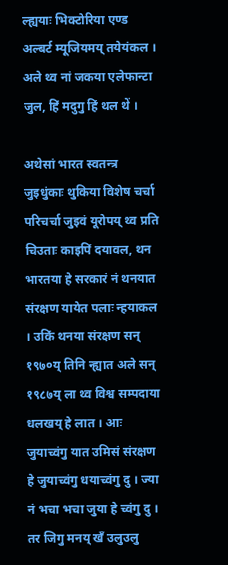ल्ह्ययाः भिक्टोरिया एण्ड अल्बर्ट म्यूजियमय् तयेयंकल । अले थ्व नां जकया एलेफान्टा जुल, हिं मदुगु हिं थल थें ।

अथेसां भारत स्वतन्त्र जुइधुंकाः थुकिया विशेष चर्चा परिचर्चा जुइवं यूरोपय् थ्व प्रति चिउताः काइपिं दयावल, थन भारतया हे सरकारं नं थनयात संरक्षण यायेत पलाः न्हयाकल । उकिं थनया संरक्षण सन् १९७०य् तिनि न्ह्यात अले सन् १९८७य् ला थ्व विश्व सम्पदाया धलखय् हे लात । आः जुयाच्वंगु यात उमिसं संरक्षण हे जुयाच्वंगु धयाच्वंगु दु । ज्या नं भचा भचा जुया हे च्वंगु दु । तर जिगु मनय् खँ उलुउलु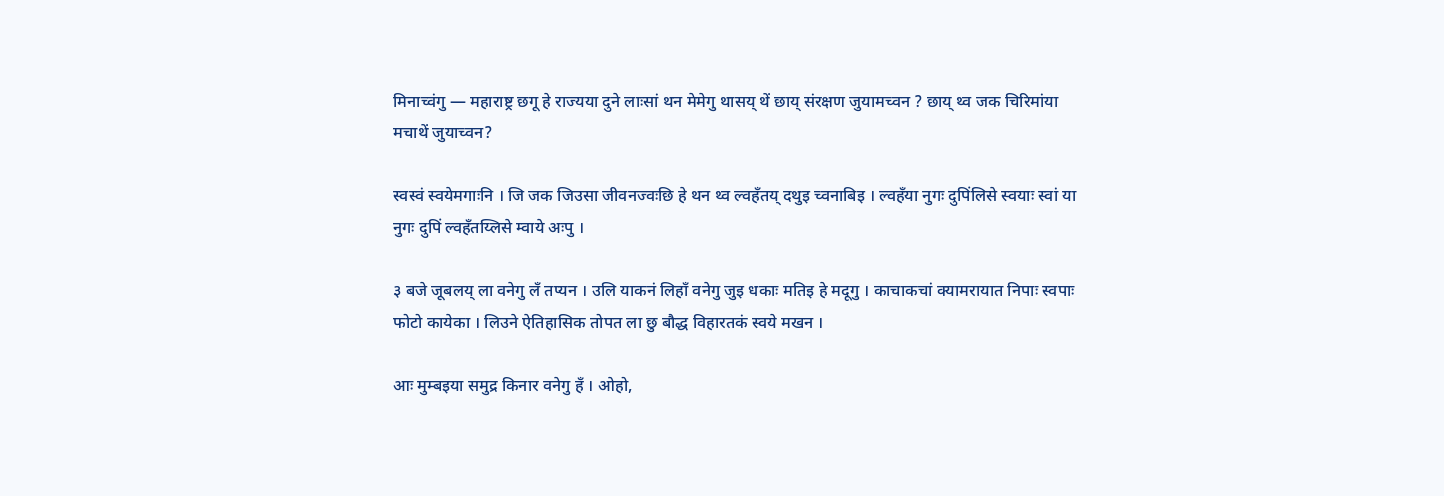मिनाच्वंगु — महाराष्ट्र छगू हे राज्यया दुने लाःसां थन मेमेगु थासय् थें छाय् संरक्षण जुयामच्वन ? छाय् थ्व जक चिरिमांया मचाथें जुयाच्वन?

स्वस्वं स्वयेमगाःनि । जि जक जिउसा जीवनज्वःछि हे थन थ्व ल्वहँतय् दथुइ च्वनाबिइ । ल्वहँया नुगः दुपिंलिसे स्वयाः स्वां या नुगः दुपिं ल्वहँतय्लिसे म्वाये अःपु ।

३ बजे जूबलय् ला वनेगु लँ तप्यन । उलि याकनं लिहाँ वनेगु जुइ धकाः मतिइ हे मदूगु । काचाकचां क्यामरायात निपाः स्वपाः फोटो कायेका । लिउने ऐतिहासिक तोपत ला छु बौद्ध विहारतकं स्वये मखन ।

आः मुम्बइया समुद्र किनार वनेगु हँ । ओहो,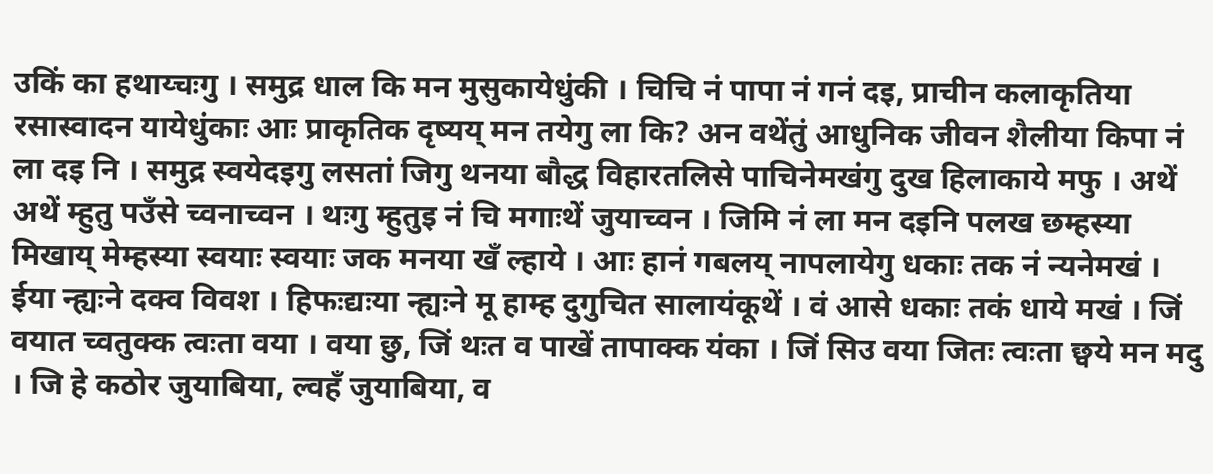उकिं का हथाय्चःगु । समुद्र धाल कि मन मुसुकायेधुंकी । चिचि नं पापा नं गनं दइ, प्राचीन कलाकृतिया रसास्वादन यायेधुंकाः आः प्राकृतिक दृष्यय् मन तयेगु ला कि? अन वथेंतुं आधुनिक जीवन शैलीया किपा नं ला दइ नि । समुद्र स्वयेदइगु लसतां जिगु थनया बौद्ध विहारतलिसे पाचिनेमखंगु दुख हिलाकाये मफु । अथें अथें म्हुतु पउँसे च्वनाच्वन । थःगु म्हुतुइ नं चि मगाःथें जुयाच्वन । जिमि नं ला मन दइनि पलख छम्हस्या मिखाय् मेम्हस्या स्वयाः स्वयाः जक मनया खँ ल्हाये । आः हानं गबलय् नापलायेगु धकाः तक नं न्यनेमखं । ईया न्ह्यःने दक्व विवश । हिफःद्यःया न्ह्यःने मू हाम्ह दुगुचित सालायंकूथें । वं आसे धकाः तकं धाये मखं । जिं वयात च्वतुक्क त्वःता वया । वया छु, जिं थःत व पाखें तापाक्क यंका । जिं सिउ वया जितः त्वःता छ्वये मन मदु । जि हे कठोर जुयाबिया, ल्वहँ जुयाबिया, व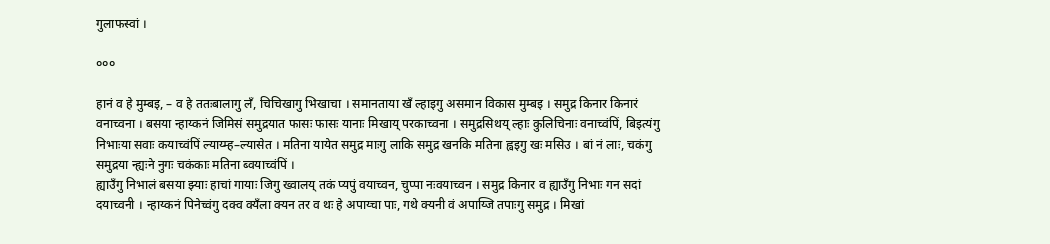गुलाफस्वां ।

०००

हानं व हे मुम्बइ, – व हे ततःबालागु लँ, चिचिखागु भिखाचा । समानताया खँ ल्हाइगु असमान विकास मुम्बइ । समुद्र किनार किनारं वनाच्वना । बसया न्हाय्कनं जिमिसं समुद्रयात फासः फासः यानाः मिखाय् परकाच्वना । समुद्रसिथय् ल्हाः कुलिचिनाः वनाच्वंपिं, बिइत्यंगु निभाःया सवाः कयाच्वंपिं ल्याय्म्ह–ल्यासेत । मतिना यायेत समुद्र माःगु लाकि समुद्र खनकि मतिना ह्वइगु खः मसिउ । बां नं लाः, चकंगु समुद्रया न्ह्यःने नुगः चकंकाः मतिना ब्वयाच्वंपिं ।
ह्याउँगु निभालं बसया झ्याः हाचां गायाः जिगु ख्वालय् तकं प्यपुं वयाच्वन, चुप्पा नःवयाच्वन । समुद्र किनार व ह्याउँगु निभाः गन सदां दयाच्वनी । न्हाय्कनं पिनेच्वंगु दक्व क्यँला क्यन तर व थः हे अपाय्चा पाः, गथे क्यनी वं अपाय्जि तपाःगु समुद्र । मिखां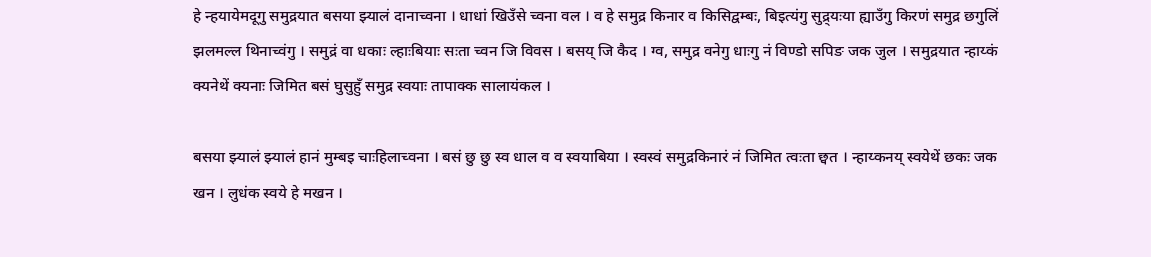हे न्हयायेमदूगु समुद्रयात बसया झ्यालं दानाच्वना । धाधां खिउँसे च्वना वल । व हे समुद्र किनार व किसिद्वम्बः, बिइत्यंगु सुद्र्यःया ह्याउँगु किरणं समुद्र छगुलिं झलमल्ल थिनाच्वंगु । समुद्रं वा धकाः ल्हाःबियाः सःता च्वन जि विवस । बसय् जि कैद । ग्व, समुद्र वनेगु धाःगु नं विण्डो सपिङ जक जुल । समुद्रयात न्हाय्कं क्यनेथें क्यनाः जिमित बसं घुसुहुँ समुद्र स्वयाः तापाक्क सालायंकल ।

बसया झ्यालं झ्यालं हानं मुम्बइ चाःहिलाच्वना । बसं छु छु स्व धाल व व स्वयाबिया । स्वस्वं समुद्रकिनारं नं जिमित त्वःता छ्वत । न्हाय्कनय् स्वयेथें छकः जक खन । लुधंक स्वये हे मखन ।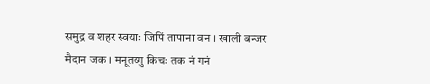समुद्र व शहर स्वयाः जिपिं तापाना वन । खाली बन्जर मैदान जक । मनूतय्गु किचः तक नं गनं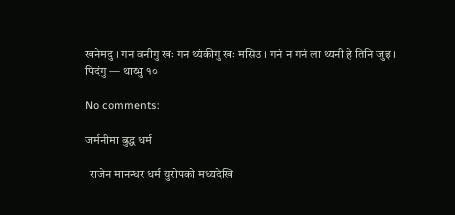खनेमदु । गन वनीगु खः गन थ्यंकीगु खः मसिउ । गनं न गनं ला थ्यनी हे तिनि जुइ ।
पिदंगु — थाय्भु १०

No comments:

जर्मनीमा बुद्ध धर्म

  राजेन मानन्धर धर्म युरोपको मध्यदेखि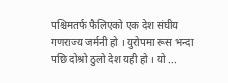पश्चिमतर्फ फैलिएको एक देश संघीय गणराज्य जर्मनी हो । युरोपमा रूस भन्दा पछि दोश्रो ठुलो देश यही हो । यो ...